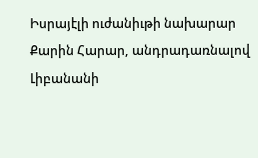Իսրայէլի ուժանիւթի նախարար Քարին Հարար, անդրադառնալով Լիբանանի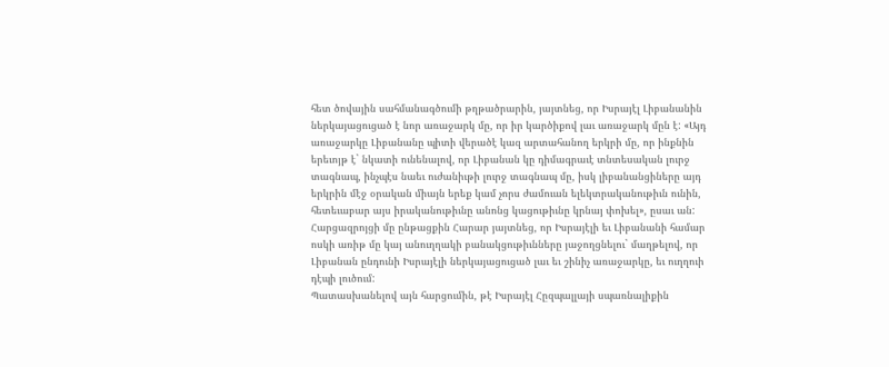հետ ծովային սահմանագծումի թղթածրարին, յայտնեց, որ Իսրայէլ Լիբանանին ներկայացուցած է նոր առաջարկ մը, որ իր կարծիքով լաւ առաջարկ մըն է: «Այդ առաջարկը Լիբանանը պիտի վերածէ կազ արտահանող երկրի մը, որ ինքնին երեւոյթ է` նկատի ունենալով, որ Լիբանան կը դիմագրաւէ տնտեսական լուրջ տագնապ, ինչպէս նաեւ ուժանիւթի լուրջ տագնապ մը, իսկ լիբանանցիները այդ երկրին մէջ օրական միայն երեք կամ չորս ժամուան ելեկտրականութիւն ունին, հետեւաբար այս իրականութիւնը անոնց կացութիւնը կրնայ փոխել», ըսաւ ան:
Հարցազրոյցի մը ընթացքին Հարար յայտնեց, որ Իսրայէլի եւ Լիբանանի համար ոսկի առիթ մը կայ անուղղակի բանակցութիւնները յաջողցնելու` մաղթելով, որ Լիբանան ընդունի Իսրայէլի ներկայացուցած լաւ եւ շինիչ առաջարկը, եւ ուղղուի դէպի լուծում:
Պատասխանելով այն հարցումին, թէ Իսրայէլ Հըզպալլայի սպառնալիքին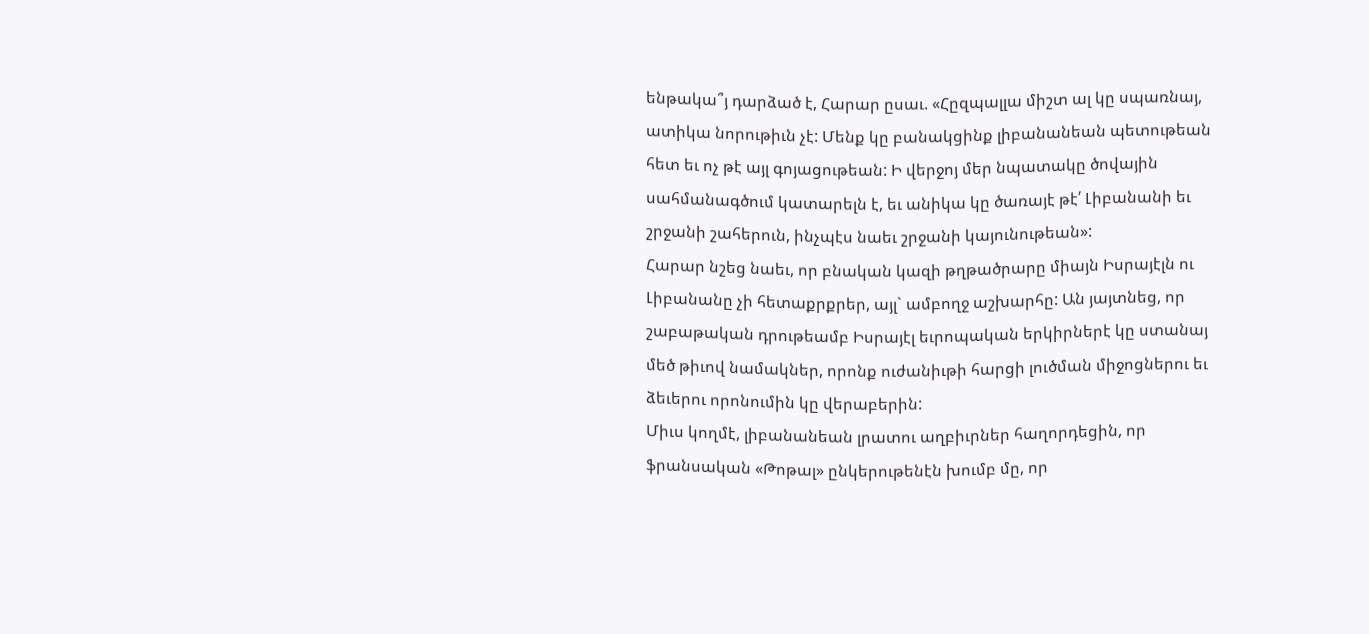ենթակա՞յ դարձած է, Հարար ըսաւ. «Հըզպալլա միշտ ալ կը սպառնայ, ատիկա նորութիւն չէ: Մենք կը բանակցինք լիբանանեան պետութեան հետ եւ ոչ թէ այլ գոյացութեան: Ի վերջոյ մեր նպատակը ծովային սահմանագծում կատարելն է, եւ անիկա կը ծառայէ թէ՛ Լիբանանի եւ շրջանի շահերուն, ինչպէս նաեւ շրջանի կայունութեան»:
Հարար նշեց նաեւ, որ բնական կազի թղթածրարը միայն Իսրայէլն ու Լիբանանը չի հետաքրքրեր, այլ` ամբողջ աշխարհը: Ան յայտնեց, որ շաբաթական դրութեամբ Իսրայէլ եւրոպական երկիրներէ կը ստանայ մեծ թիւով նամակներ, որոնք ուժանիւթի հարցի լուծման միջոցներու եւ ձեւերու որոնումին կը վերաբերին:
Միւս կողմէ, լիբանանեան լրատու աղբիւրներ հաղորդեցին, որ ֆրանսական «Թոթալ» ընկերութենէն խումբ մը, որ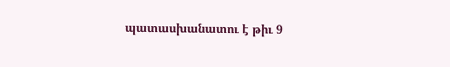պատասխանատու է թիւ 9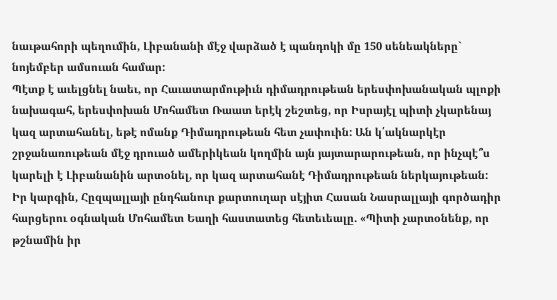նաւթահորի պեղումին, Լիբանանի մէջ վարձած է պանդոկի մը 150 սենեակները` նոյեմբեր ամսուան համար:
Պէտք է աւելցնել նաեւ, որ Հաւատարմութիւն դիմադրութեան երեսփոխանական պլոքի նախագահ, երեսփոխան Մոհամետ Ռաատ երէկ շեշտեց, որ Իսրայէլ պիտի չկարենայ կազ արտահանել, եթէ ոմանք Դիմադրութեան հետ չափուին: Ան կ՛ակնարկէր շրջանառութեան մէջ դրուած ամերիկեան կողմին այն յայտարարութեան, որ ինչպէ՞ս կարելի է Լիբանանին արտօնել, որ կազ արտահանէ Դիմադրութեան ներկայութեան:
Իր կարգին, Հըզպալլայի ընդհանուր քարտուղար սէյիտ Հասան Նասրալլայի գործադիր հարցերու օգնական Մոհամետ Եաղի հաստատեց հետեւեալը. «Պիտի չարտօնենք, որ թշնամին իր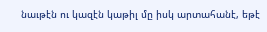նաւթէն ու կազէն կաթիլ մը իսկ արտահանէ, եթէ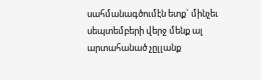սահմանագծումէն ետք` մինչեւ սեպտեմբերի վերջ մենք ալ արտահանած չըլլանք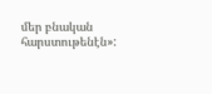մեր բնական հարստութենէն»: